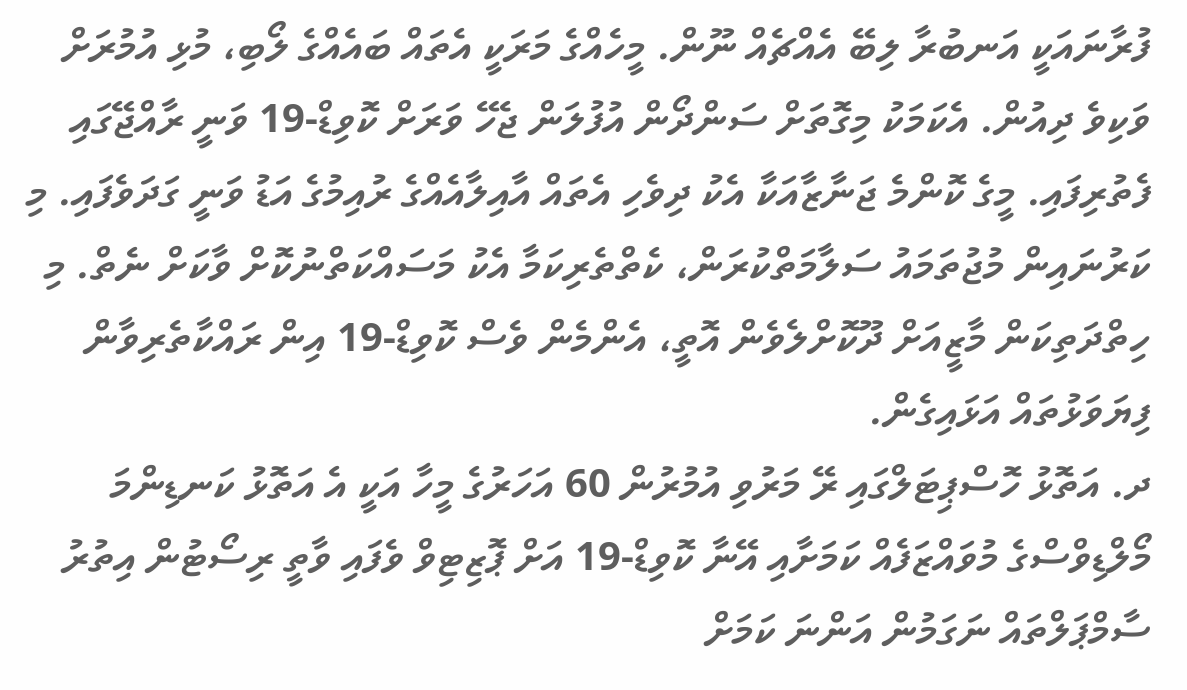ފުރާނައަކީ އަނބުރާ ލިބޭ އެއްޗެއް ނޫން. މީހެއްގެ މަރަކީ އެތައް ބައެއްގެ ލޯބި، މުޅި އުމުރަށް ވަކިވެ ދިއުން. އެކަމަކު މިގޮތަށް ސަންދޯން އުފުލަން ޖެހޭ ވަރަށް ކޮވިޑް-19 ވަނީ ރާއްޖޭގައި ފެތުރިފައި. މީގެ ކޮންމެ ޖަނާޒާއަކާ އެކު ދިވެހި އެތައް އާއިލާއެއްގެ ރުއިމުގެ އަޑު ވަނީ ގަދަވެފައި. މި ކަރުނައިން މުޖުތަމައު ސަލާމަތްކުރަން، ކެތްތެރިކަމާ އެކު މަސައްކަތްނުކޮށް ވާކަށް ނެތް. މި ހިތްދަތިކަން މާޒީއަށް ދޫކޮށްލެވެން އޮތީ، އެންމެން ވެސް ކޮވިޑް-19 އިން ރައްކާތެރިވާން ފިޔަވަޅުތައް އަޅައިގެން.
ދ. އަތޮޅު ހޮސްޕިޓަލްގައި ރޭ މަރުވި އުމުރުން 60 އަހަރުގެ މީހާ އަކީ އެ އަތޮޅު ކަނޑިންމަ މޯލްޑިވްސްގެ މުވައްޒަފެއް ކަމަށާއި އޭނާ ކޮވިޑް-19 އަށް ޕޮޒިޓިވް ވެފައި ވާތީ ރިސޯޓުން އިތުރު ސާމްޕަލްތައް ނަގަމުން އަންނަ ކަމަށް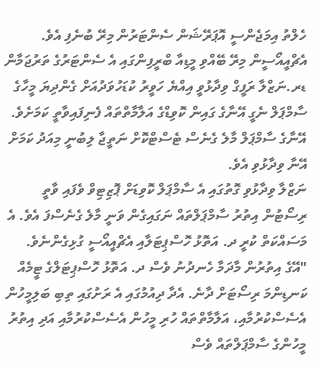ހެލްތު އިމަޖެންސީ އޮޕަރޭޝަން ސެންޓަރުން މިރޭ ބުނެފި އެވެ.
އެޗްއީއޯސީން މިރޭ ބޭއްވި މީޑިއާ ބްރީފިންގައި އެ ސެންޓަރުގެ ތަރުޖަމާން ޑރ.ނަޒްލާ ރަފީގް ވިދާޅުވީ އިއްޔެ ހަވީރު ކުޑަހުވަދުއަށް ގެންދިޔަ މީހާގެ ސާމްޕަލް ނެގީ އޭނާގެ ގައިން ކޮވިޑްގެ އަލާމާތްތައް ފެނިފައިވާތީ ކަމަށެވެ. އޭނާގެ ސާމްޕަލް މާލެ ގެނެސް ޓެސްޓްކޮށް ނަތީޖާ ލިބުނީ މިއަދު ކަމަށް އޭނާ ވިދާޅުވި އެވެ.
ނަޒްލާ ވިދާޅުވި ގޮތުގައި އެ ސާމްޕަލް ކޮވިޑަށް ޕޮޒިޓިވް ވެފައި ވާތީ ރިސޯޓުން އިތުރު ސާމްޕަލްތައް ނަގައިގެން ވަނީ މާލެ ގެނެސްފަ އެވެ. އެ މަސައްކަތް ކުރީ ދ. އަތޮޅު ހޮސްޕިޓަލާއި އެޗްއީއޯސީ ގުޅިގެންނެވެ.
"އޭގެ އިތުރުން މާދަމާ ހެނދުނު ވެސް ދ. އަތޮޅު ހޮސްޕިޓަލްގެ ޓީމެއް ކަނޑިންމަ ރިސޯޓަށް ދާނެ. އެދާ ދިއުމުގައި އެ ރަށުގައި ތިބި ބަލިމީހުން އެސެސްކުރުމާއި، އަލާމާތްތައް ހުރި މީހުން އެސެސްކުރުމާއި އަދި އިތުރު މީހުންގެ ސާމްޕަލްތައް ވެސް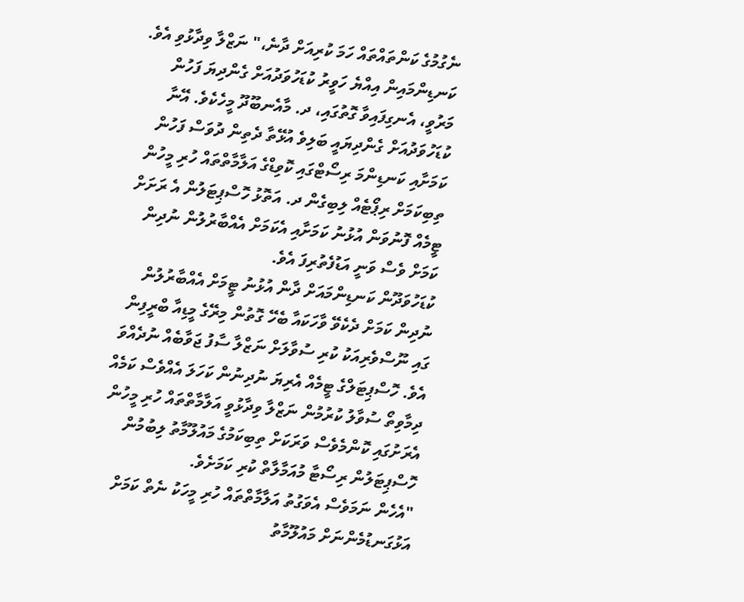ނެގުމުގެ ކަންތައްތައް ހަމަ ކުރިއަށް ދާނެ،" ނަޒްލާ ވިދާޅުވި އެވެ.
ކަނޑިންމައިން އިއްޔެ ހަވީރު ކުޑަހުވަދުއަށް ގެންދިޔަ ފަހުން މަރުވީ، އެނގިފައިވާ ގޮތުގައި، ދ. މާއެނބޫދޫ މީހެކެވެ. އޭނާ ކުޑަހުވަދުއަށް ގެންދިޔައީ ބަލިވެ އުޅޭތާ ދެތިން ދުވަސް ފަހުން ކަމަށާއި ކަނޑިންމަ ރިސޯޓްގައި ކޮވިޑްގެ އަލާމާތްތައް ހުރި މީހުން ތިބިކަމަށް ރިޕޯޓެއް ލިބިގެން ދ. އަތޮޅު ހޮސްޕިޓަލުން އެ ރަށަށް ޓީމެއް ފޮނުވަން އުޅުނު ކަމަށާއި އެކަމަށް އެއްބާރުލުން ނުދިން ކަމަށް ވެސް ވަނީ އަޑުފެތުރިފަ އެވެ.
ކުޑަހުވަދޫން ކަނޑިންމައަށް ދާން އުޅުނު ޓީމަށް އެއްބާރުލުން ނުދިން ކަމަށް ދެކެވޭ ވާހަކައާ ބެހޭ ގޮތުން މިރޭގެ މީޑިއާ ބްރީފިން ގައި ނޫސްވެރިއަކު ކުރި ސުވާލަށް ނަޒްލާ ސާފު ޖަވާބެއް ނުދެއްވަ އެވެ. ހޮސްޕިޓަލްގެ ޓީމެއް އެރިޔަ ނުދިނުން ކަހަލަ އެއްވެސް ކަމެއް ދިމާވިތޯ ސުވާލު ކުރުމުން ނަޒްލާ ވިދާޅުވީ އަލާމާތްތައް ހުރި މީހުން އެރަށުގައި ކޮންމެވެސް ވަރަކަށް ތިބިކަމުގެ މައުލޫމާތު ލިބުމުން ހޮސްޕިޓަލުން ރިސޯޓާ މުއަމާލާތް ކުރި ކަމަށެވެ.
"އެހެން ނަމަވެސް އެވަގުތު އަލާމާތްތައް ހުރި މީހަކު ނެތް ކަމަށް އަޅުގަނޑުމެންނަށް މައުލޫމާތު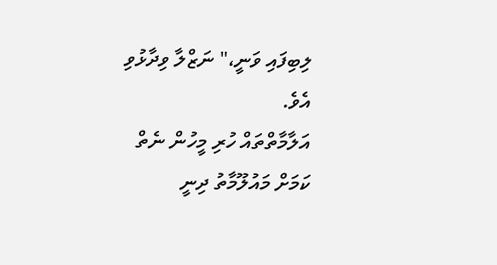ލިބިފައި ވަނީ،" ނަޒްލާ ވިދާޅުވި އެވެ.
އަލާމާތްތައް ހުރި މީހުން ނެތް ކަމަށް މައުލޫމާތު ދިނީ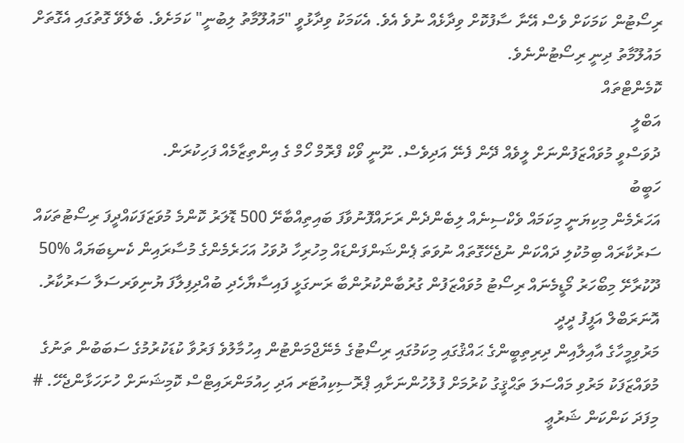ރިސޯޓުން ކަމަކަށް ވެސް އޭނާ ސާފުކޮށް ވިދާޅެއް ނުވެ އެވެ. އެކަމަކު ވިދާޅުވީ "މައުލޫމާތު ލިބުނީ" ކަމަށެވެ. ބެލެވޭ ގޮތުގައި އެގޮތަށް މައުލޫމާތު ދިނީ ރިސޯޓުންނެވެ.
ކޮމެންޓްތައް
އަބްލީ
ދުވަސްވީ މުވައްޒަފުންނަށް ލީވެއް ދޭން ފެނޭ އަދިވެސް. ނޫނީ ވޯކް ފްރޮމް ހޯމް ގެ އިންތިޒާމެއް ފަހިކުރަން.
ހަބީބު
އަހަރެމެން މިކިޔަނީ މިކަމައް ވެކްސިނެއް ލިބެންދެން ރަށައްފޮނުވާފަ ބައިތިއްބާށޭ 500 ޑޮލަރު ކޮންމެ މުވަޒަފަކައްދީފަ ރިސޯޓުތަކައް ސަރުކާރައް ބިމުކުލި ދައްކަން ނުޖެހޭގޮތައް ނުވަތަ ޕެންޝަންފަންޑައް މިހުރިހާ ދުވަހު އަހަރެމެންގެ މުސާރައިން ކެނޑިބަޔައް %50 ދޫކުރާށޭ މިބޯހަރު މޯޑީމެނައް ރިސޯޓު މުވައްޒަފުން ގުރުބާންކުރުންބާ ރަނގަޅީ ފައިސާޔާހެދި ބުއްދިފިލާފަ ޔުނިވަރސަލާ ސަރުކާރު.
އޮނަރަބްލް އަފީފު ދީދީ
މަރުވިމީހާގެ އާއިލާއިން ދިރިތިބީންގެ ޙައްޤުގައި މިކަމުގައި ރިސޯޓުގެ މެނޭޖްމަންޓުން އިހުމާލުވެ ފަރުވާ ކުޑަކުރުމުގެ ސަބަބުން ތަނުގެ މުވައްޒަފަކު މަރުވި މައްސަލަ ތަޙްޤީގު ކުރުމަށް ފުލުހުންނަށާއި ޕްރޮސިކިއުޓަރ އަދި ހިއުމަންރައިޓްސް ކޮމިޝަނަށް ހުށަހަޅާންޖެހޭ. # މިފަދަ ކަންކަން ޝަރުޢީ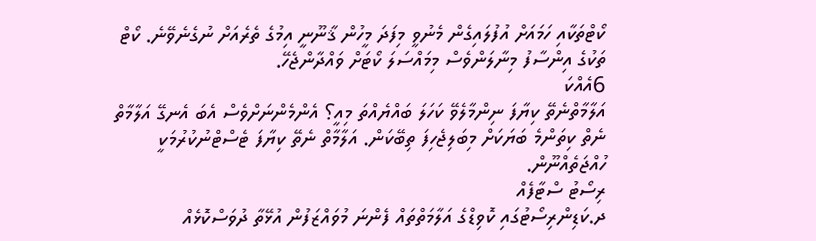ކޯޓްތަކާއި ހަމައަށް އުފުލައިގެން މެނުވީ މިފަދަ މީހުން ޤާނޫނީ އިމުގެ ތެރެއަށް ނުގެނެވޭނެ. ކޯޓް ތަކުގެ އިންސާފު މިނާލަންވެސް މިމައްސަލަ ކޯޓަށް ވައްދާންޖެހޭ.
6އެއްކަ
އަލާމާތްނެތޭ ކިޔާފަ ނިންމާލެވޭ ކަހަލަ ބައްޔެއްތަ މިއީ؟ އެންމެންނަށްވެސް އެބަ އެނގޭ އަލާމާތް ނެތް ކިތަންމެ ބަޔަކަށް މިބަލިޖެހިފަ ތިބޭކަން. އަލާމާތް ނެތޭ ކިޔާފަ ޓެސްޓްނުކުރުމަކީ ހުއްޖަތެއްނޫން.
ރިސޯޓު ސްޓާފެއް
ދ.ކަޑިންރިސޯޓުގައި ކޮވިޑްގެ އަލާމަތްތައް ފެންނަ މުވައްޒަފުން އުޅޭތާ ދުވަސްކޮޅެއް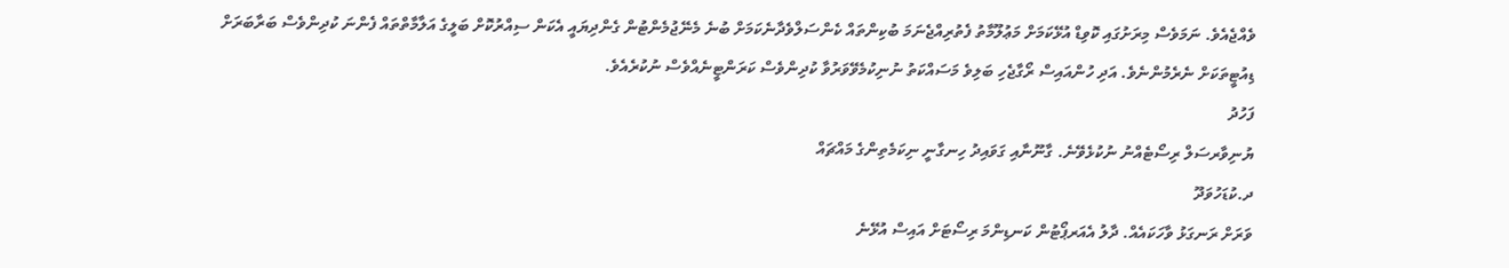ވެއްޖެއެވެ. ނަމަވެސް މިރަށުގައި ކޮވިޑް އުޅޭކަމަށް މަޢުލޫމާތު ފެތުރިއްޖެނަމަ ބުކިންތައް ކެންސަލްވެދާނެކަމަށް ބުނެ މެނޭޖުމެންޓުން ގެންދިޔައީ އެކަން ސިއްރުކޮށް ބަލީގެ އަލާމާތްތައް ފެންނަ ކުދިންވެސް ބަރާބަރަށް ޑިއުޓީތަކަށް ނެރެމުންނެވެ. އަދި ހުންއައިސް ރޯގާޖެހި ބަލިވެ މަސައްކަތު ނުނިކުމެވޭވަރުވާ ކުދިންވެސް ކަރަންޓީނެއްވެސް ނުކުރެއެވެ.
ފަހުދު
ޔުނިވާރސަލް ރިސޯޓެއްނު ނުކުޅެވޭނެ. ގާނޫނާއި ގަވައިދު ހިނގާނީ ނިކަމެތިންގެ މައްޗައް
ދ.ކުޑަހުވަދޫ
ވަރަށް ރަނގަޅު ވާހަކައެއް. ދާލު އެއަރޕޯޓުން ކަނޑިންމަ ރިސޯޓަށް އައިސް އުޅޭނެ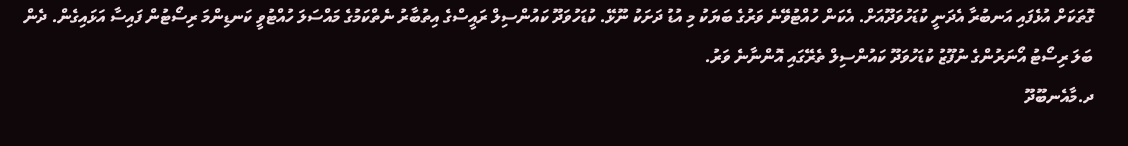ގޮތަކަށް އުޅެފައި އަނބުރާ އެދަނީ ކުޑަހުވަދޫއަށް. އެކަން ހުއްޓުވޭނެ ވަރުގެ ބަޔަކު މި އުޑު ދަށަކު ނޫޅޭ. ކުޑަހުވަދޫ ކައުންސިލް ރައީސްގެ އިތުބާރު ނެތްކަމުގެ މައްސަލަ ހުއްޓުވީ ކަނޑިންމަ ރިސޯޓުން ފައިސާ އަޅައިގެން. ދެން ބަލަ ރިސޯޓު އޯނަރުންގެ ނުފޫޒު ކުޑަހުވަދޫ ކައުންސިލް ތެރޭގައި އޮންނާނެ ވަރު.
ދ.މާއެނބޫދޫ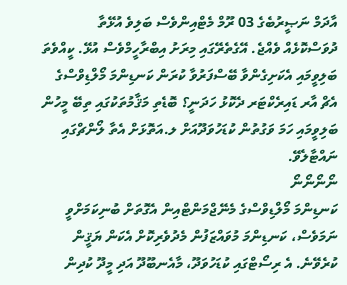އާދަމް ނަޞީރުބެގެ 03 ރޫމް މެޓްއިންވެސް ބަލިވެ އުޅޭތާ ދުވަސްކޮޅެއް ވެއްޖެ. އޭގެތެރޭގައި މިރަށު އިބްރާހީމްވެސް އުޅޭ. ކީއްވެތަ ބަލިވީމައި އެކަށިގެންވާ ބޭސްފަރުވާ ކުރަން ކަނޑިންމަ މޯލްޑިވްސްގެ އެޗް އާރ ޑައިރެކްޓަރ ދެކޮޅު ހަދަނީ؟ ބޮޑެތި މަޤާމުތަކުގައި ތިބޭ މީހުން ބަލިވީމައި ހަމަ ވަގުތުން ކުޑަހުވަދޫއަށް ލ.އަތޮޅަށް އެތާ ލޯންޗްގައި ނައްޓާލެވޭ.
ނޯނޯނޯނޯ
ކަނޑިންމަ މޯލްޑިވްސްގެ މެނޭޖްމަންޓްއިން އެގޮތަށް ބުނިކަމަށްވީ ނަމަވެސް، ކަނޑިންމަ މުވައްޒަފުން މެދުވެރިކޮށް އެކަން ޔަޤީން ކުރެވޭނެ. އެ ރިސޯޓްގައި ކުޑަހުވަދޫ، މާއެނބޫދޫ އަދި މީދޫ ކުދިން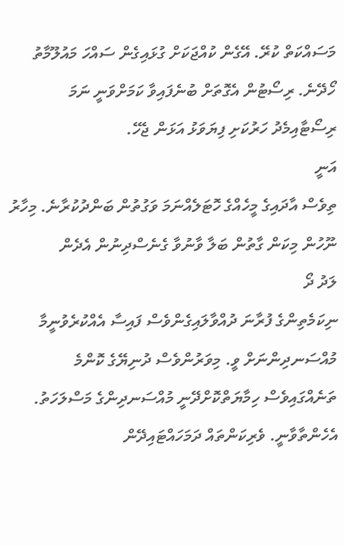މަސައްކަތް ކުރޭ. އޭގެން ކުއްޖަކަށް ގުޅައިގެން ސައްހަ މައުލޫމާތު ހޯދޭނެ. ރިސޯޓުން އެގޮތަށް ބުނެފައިވާ ކަމަށްވަނީ ނަމަ ރިސޯޓާއިމެދު ހަރުކަށި ފިޔަވަޅު އަޅަން ޖެހޭ.
އަނީ
ތިވެސް އާދައިގެ މީހެއްގެ ހޮޓަލެއްނަމަ ވަގުތުން ބަންދުކުރާނެ. މިހާރު ނޫހުން މިކަން ގާތުން ބަލާ ވާނުވާ ގެނެސްދިނުން އެދެން
ލަދު ދޯ
ނިކަމެތިންގެ ފުރާނަ ދުއްވާލައިގެންވެސް ފައިސާ އެއްކުރެވުނީމާ މުއްސަނދިންނަށް ވީ. މިވަރުންވެސް ދުނިޔޭގެ ކޮންމެ ތަނެއްގައިވެސް ހިމާޔަތްކޮށްދޭނީ މުއްސަނދިންގެ މަސްލަހަތު. އެހެންތާވާނީ. ވެރިކަންތައް ދަމަހައްޓައިދޭން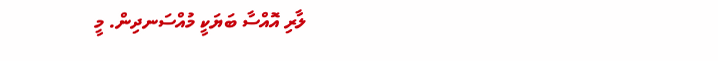ލާރި އޮއްސާ ބަޔަކީ މުއްސަނދިން. މީ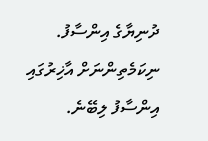ދުނިޔާގެ އިންސާފު. ނިކަމެތިންނަށް އާޚިރުގައި އިންސާފު ލިބޭނެ.